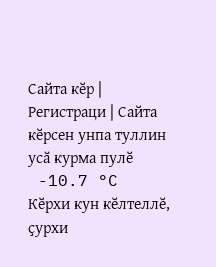Сайта кӗр | Регистраци | Сайта кӗрсен унпа туллин усӑ курма пулӗ
 -10.7 °C
Кӗрхи кун кӗлтеллӗ, ҫурхи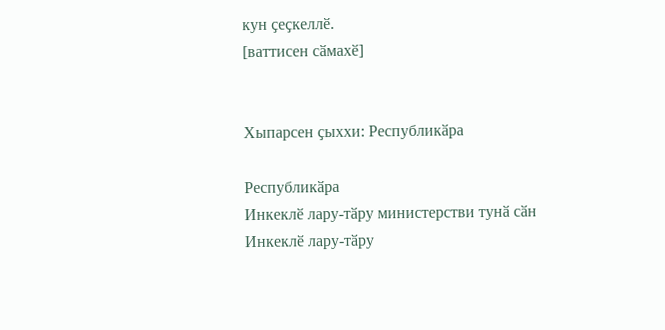кун ҫеҫкеллӗ.
[ваттисен сӑмахӗ]


Хыпарсен ҫыххи: Республикӑра

Республикӑра
Инкеклӗ лару-тӑру министерстви тунӑ сӑн
Инкеклӗ лару-тӑру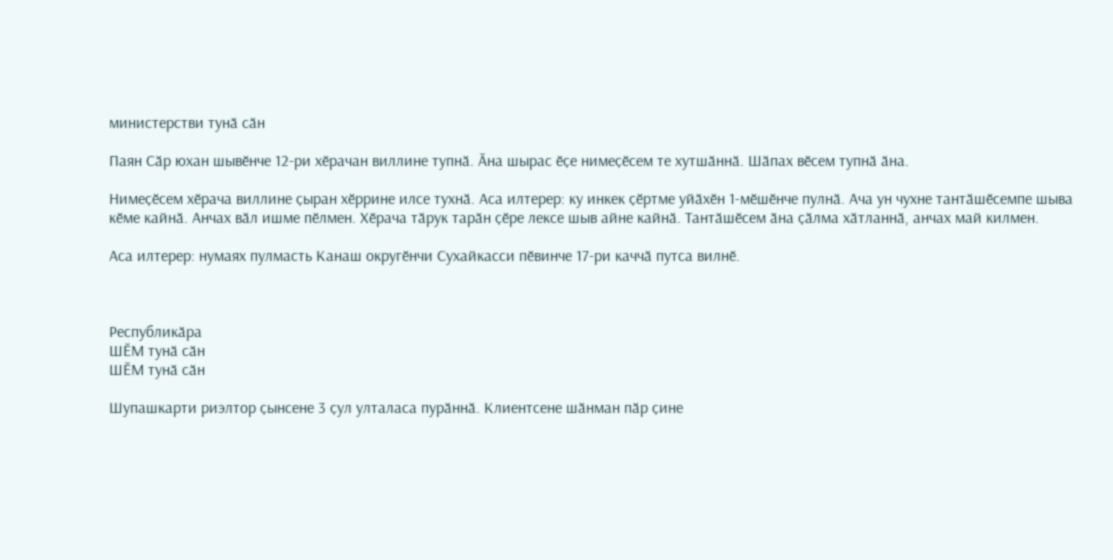министерстви тунӑ сӑн

Паян Сӑр юхан шывӗнче 12-ри хӗрачан виллине тупнӑ. Ӑна шырас ӗҫе нимеҫӗсем те хутшӑннӑ. Шӑпах вӗсем тупнӑ ӑна.

Нимеҫӗсем хӗрача виллине ҫыран хӗррине илсе тухнӑ. Аса илтерер: ку инкек ҫӗртме уйӑхӗн 1-мӗшӗнче пулнӑ. Ача ун чухне тантӑшӗсемпе шыва кӗме кайнӑ. Анчах вӑл ишме пӗлмен. Хӗрача тӑрук тарӑн ҫӗре лексе шыв айне кайнӑ. Тантӑшӗсем ӑна ҫӑлма хӑтланнӑ, анчах май килмен.

Аса илтерер: нумаях пулмасть Канаш округӗнчи Сухайкасси пӗвинче 17-ри каччӑ путса вилнӗ.



Республикӑра
ШӖМ тунӑ сӑн
ШӖМ тунӑ сӑн

Шупашкарти риэлтор ҫынсене 3 ҫул улталаса пурӑннӑ. Клиентсене шӑнман пӑр ҫине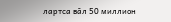лартса вӑл 50 миллион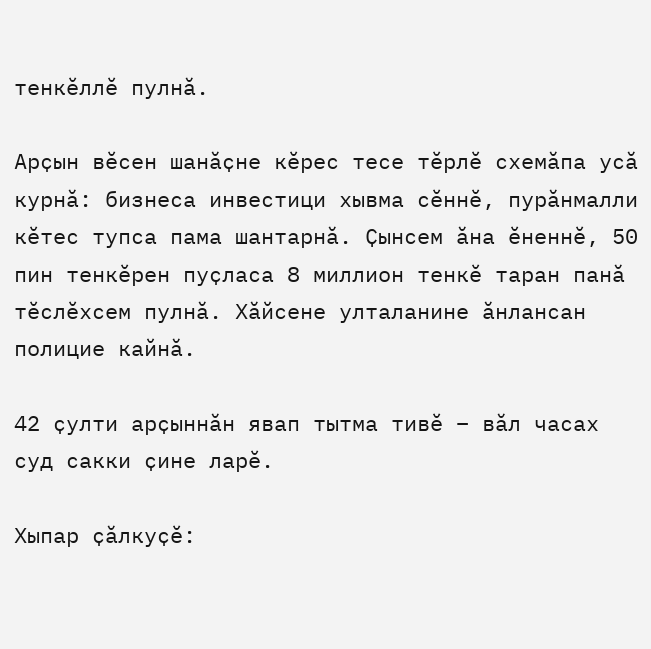тенкӗллӗ пулнӑ.

Арҫын вӗсен шанӑҫне кӗрес тесе тӗрлӗ схемӑпа усӑ курнӑ: бизнеса инвестици хывма сӗннӗ, пурӑнмалли кӗтес тупса пама шантарнӑ. Ҫынсем ӑна ӗненнӗ, 50 пин тенкӗрен пуҫласа 8 миллион тенкӗ таран панӑ тӗслӗхсем пулнӑ. Хӑйсене улталанине ӑнлансан полицие кайнӑ.

42 ҫулти арҫыннӑн явап тытма тивӗ – вӑл часах суд сакки ҫине ларӗ.

Хыпар ҫӑлкуҫӗ: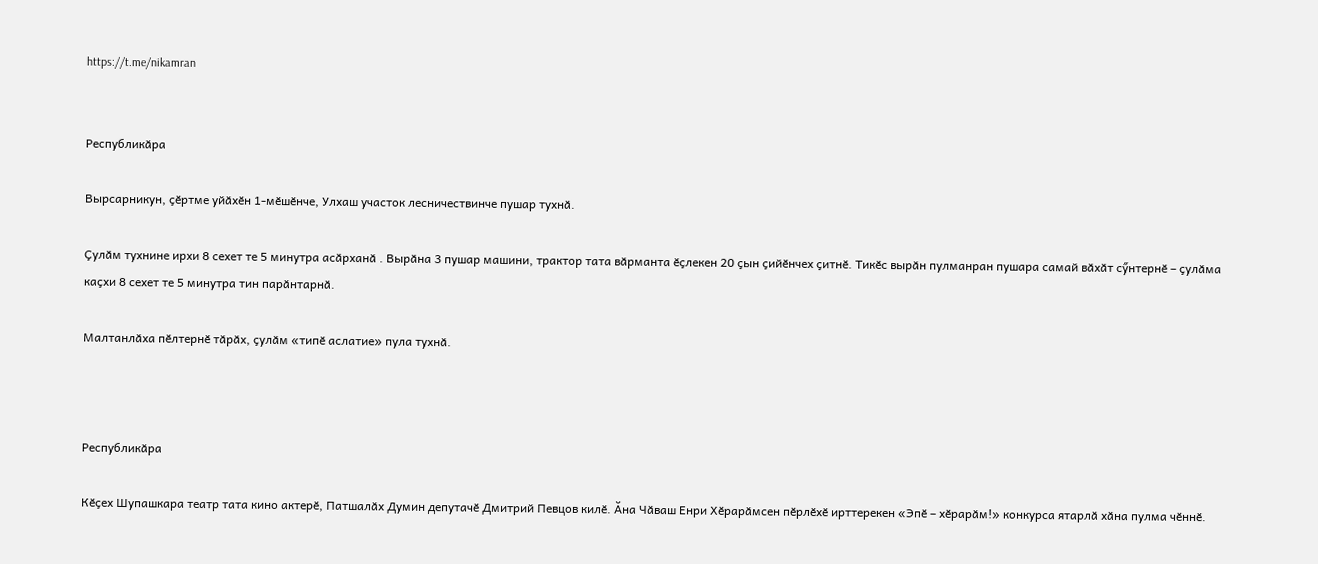https://t.me/nikamran


Республикӑра

Вырсарникун, ҫӗртме уйӑхӗн 1-мӗшӗнче, Улхаш участок лесничествинче пушар тухнӑ.

Ҫулӑм тухнине ирхи 8 сехет те 5 минутра асӑрханӑ . Вырӑна 3 пушар машини, трактор тата вӑрманта ӗҫлекен 20 ҫын ҫийӗнчех ҫитнӗ. Тикӗс вырӑн пулманран пушара самай вӑхӑт сӳнтернӗ – ҫулӑма каҫхи 8 сехет те 5 минутра тин парӑнтарнӑ.

Малтанлӑха пӗлтернӗ тӑрӑх, ҫулӑм «типӗ аслатие» пула тухнӑ.



Республикӑра

Кӗҫех Шупашкара театр тата кино актерӗ, Патшалӑх Думин депутачӗ Дмитрий Певцов килӗ. Ӑна Чӑваш Енри Хӗрарӑмсен пӗрлӗхӗ ирттерекен «Эпӗ – хӗрарӑм!» конкурса ятарлӑ хӑна пулма чӗннӗ.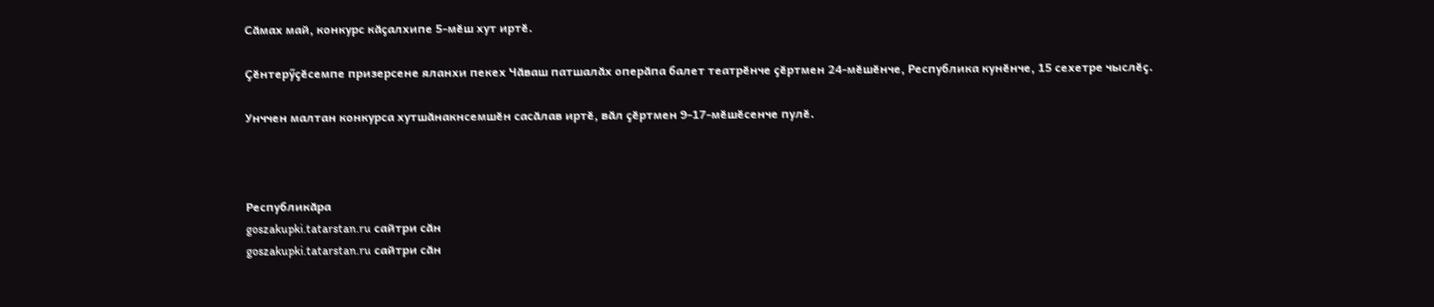Сӑмах май, конкурс кӑҫалхипе 5-мӗш хут иртӗ.

Ҫӗнтерӳҫӗсемпе призерсене яланхи пекех Чӑваш патшалӑх оперӑпа балет театрӗнче ҫӗртмен 24-мӗшӗнче, Республика кунӗнче, 15 сехетре чыслӗҫ.

Унччен малтан конкурса хутшӑнакнсемшӗн сасӑлав иртӗ, вӑл ҫӗртмен 9-17-мӗшӗсенче пулӗ.



Республикӑра
goszakupki.tatarstan.ru сайтри сӑн
goszakupki.tatarstan.ru сайтри сӑн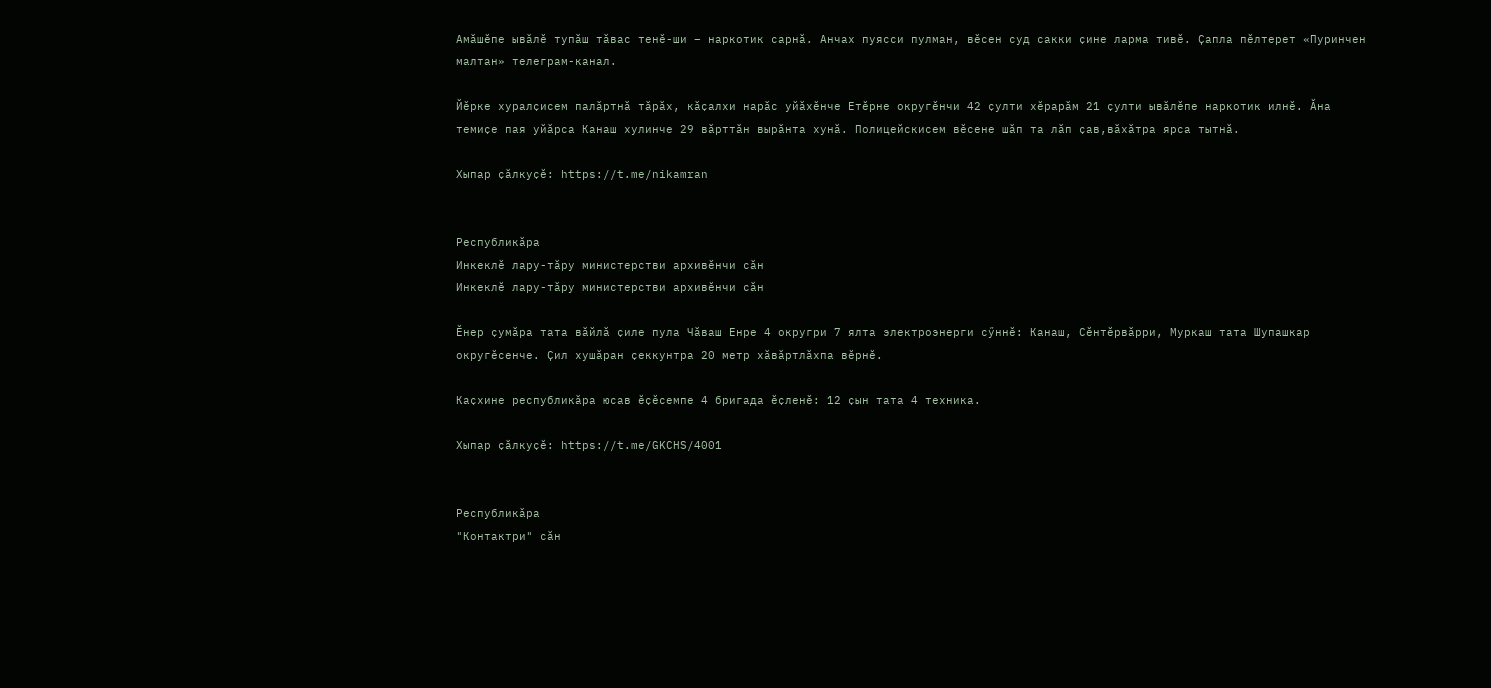Амӑшӗпе ывӑлӗ тупӑш тӑвас тенӗ-ши – наркотик сарнӑ. Анчах пуясси пулман, вӗсен суд сакки ҫине ларма тивӗ. Ҫапла пӗлтерет «Пуринчен малтан» телеграм-канал.

Йӗрке хуралҫисем палӑртнӑ тӑрӑх, кӑҫалхи нарӑс уйӑхӗнче Етӗрне округӗнчи 42 ҫулти хӗрарӑм 21 ҫулти ывӑлӗпе наркотик илнӗ. Ӑна темиҫе пая уйӑрса Канаш хулинче 29 вӑрттӑн вырӑнта хунӑ. Полицейскисем вӗсене шӑп та лӑп ҫав,вӑхӑтра ярса тытнӑ.

Хыпар ҫӑлкуҫӗ: https://t.me/nikamran


Республикӑра
Инкеклӗ лару-тӑру министерстви архивӗнчи сӑн
Инкеклӗ лару-тӑру министерстви архивӗнчи сӑн

Ӗнер ҫумӑра тата вӑйлӑ ҫиле пула Чӑваш Енре 4 округри 7 ялта электроэнерги сӳннӗ: Канаш, Сӗнтӗрвӑрри, Муркаш тата Шупашкар округӗсенче. Ҫил хушӑран ҫеккунтра 20 метр хӑвӑртлӑхпа вӗрнӗ.

Каҫхине республикӑра юсав ӗҫӗсемпе 4 бригада ӗҫленӗ: 12 ҫын тата 4 техника.

Хыпар ҫӑлкуҫӗ: https://t.me/GKCHS/4001


Республикӑра
"Контактри" сӑн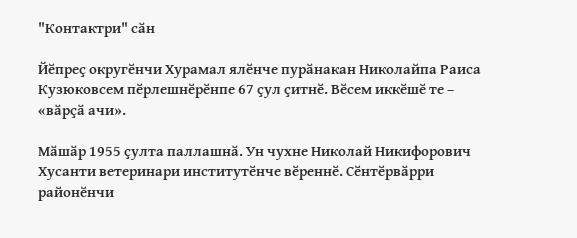"Контактри" сӑн

Йӗпреҫ округӗнчи Хурамал ялӗнче пурӑнакан Николайпа Раиса Кузюковсем пӗрлешнӗрӗнпе 67 ҫул ҫитнӗ. Вӗсем иккӗшӗ те – «вӑрҫӑ ачи».

Мӑшӑр 1955 ҫулта паллашнӑ. Ун чухне Николай Никифорович Хусанти ветеринари институтӗнче вӗреннӗ. Сӗнтӗрвӑрри районӗнчи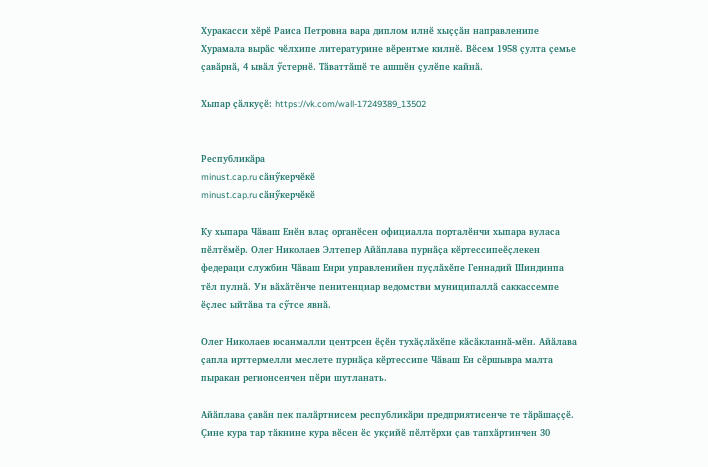Хуракасси хӗрӗ Раиса Петровна вара диплом илнӗ хыҫҫӑн направленипе Хурамала вырӑс чӗлхипе литературине вӗрентме килнӗ. Вӗсем 1958 ҫулта ҫемье ҫавӑрнӑ, 4 ывӑл ӳстернӗ. Тӑваттӑшӗ те ашшӗн ҫулӗпе кайнӑ.

Хыпар ҫӑлкуҫӗ: https://vk.com/wall-17249389_13502


Республикӑра
minust.cap.ru сӑнӳкерчӗкӗ
minust.cap.ru сӑнӳкерчӗкӗ

Ку хыпара Чӑваш Енӗн влаҫ органӗсен официалла порталӗнчи хыпара вуласа пӗлтӗмӗр. Олег Николаев Элтепер Айӑплава пурнӑҫа кӗртессипеӗҫлекен федераци службин Чӑваш Енри управленийен пуҫлӑхӗпе Геннадий Шиндинпа тӗл пулнӑ. Ун вӑхӑтӗнче пенитенциар ведомстви муниципаллӑ саккассемпе ӗҫлес ыйтӑва та сӳтсе явнӑ.

Олег Николаев юсанмалли центрсен ӗҫӗн тухӑҫлӑхӗпе кӑсӑкланнӑ-мӗн. Айӑлава ҫапла ирттермелли меслете пурнӑҫа кӗртессипе Чӑваш Ен сӗршывра малта пыракан регионсенчен пӗри шутланать.

Айӑплава ҫавӑн пек палӑртнисем республикӑри предприятисенче те тӑрӑшаҫҫӗ. Ҫине кура тар тӑкнине кура вӗсен ӗс укҫийӗ пӗлтӗрхи ҫав тапхӑртинчен 30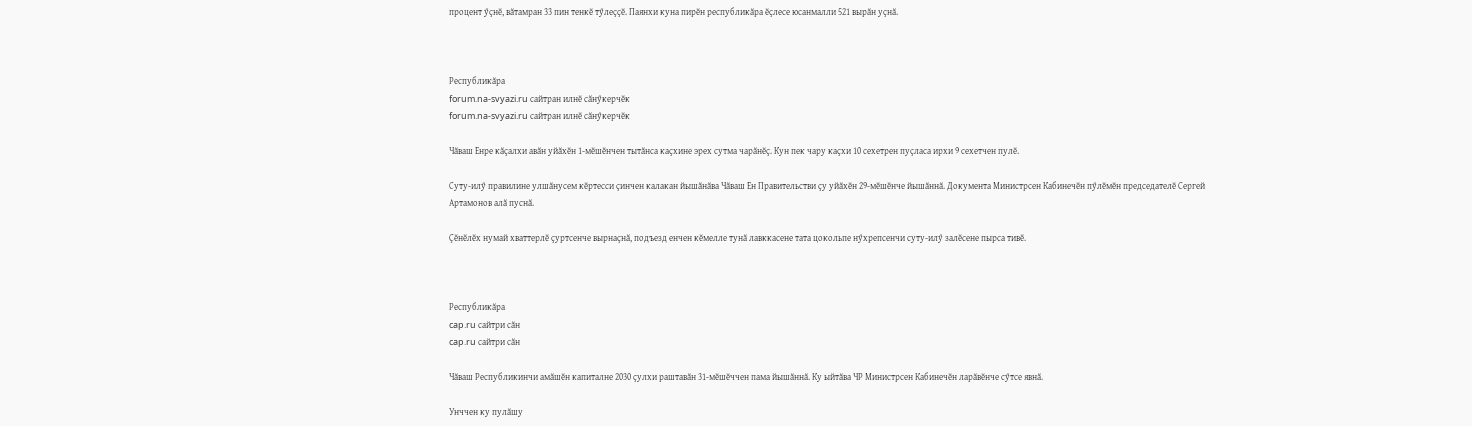процент ӳҫнӗ, вӑтамран 33 пин тенкӗ тӳлеҫҫӗ. Паянхи куна пирӗн республикӑра ӗҫлесе юсанмалли 521 вырӑн уҫнӑ.



Республикӑра
forum.na-svyazi.ru сайтран илнӗ сӑнӳкерчӗк
forum.na-svyazi.ru сайтран илнӗ сӑнӳкерчӗк

Чӑваш Енре кӑҫалхи авӑн уйӑхӗн 1-мӗшӗнчен тытӑнса каҫхине эрех сутма чарӑнӗҫ. Кун пек чару каҫхи 10 сехетрен пуҫласа ирхи 9 сехетчен пулӗ.

Суту-илӳ правилине улшӑнусем кӗртесси ҫинчен калакан йышӑнӑва Чӑваш Ен Правительстви ҫу уйӑхӗн 29-мӗшӗнче йышӑннӑ. Документа Министрсен Кабинечӗн пӳлӗмӗн председателӗ Сергей Артамонов алӑ пуснӑ.

Ҫӗнӗлӗх нумай хваттерлӗ ҫуртсенче вырнаҫнӑ, подъезд енчен кӗмелле тунӑ лавккасене тата цокольпе нӳхрепсенчи суту-илӳ залӗсене пырса тивӗ.



Республикӑра
cap.ru сайтри сӑн
cap.ru сайтри сӑн

Чӑваш Республикинчи амӑшӗн капиталне 2030 ҫулхи раштавӑн 31-мӗшӗччен пама йышӑннӑ. Ку ыйтӑва ЧР Министрсен Кабинечӗн ларӑвӗнче сӳтсе явнӑ.

Унччен ку пулӑшу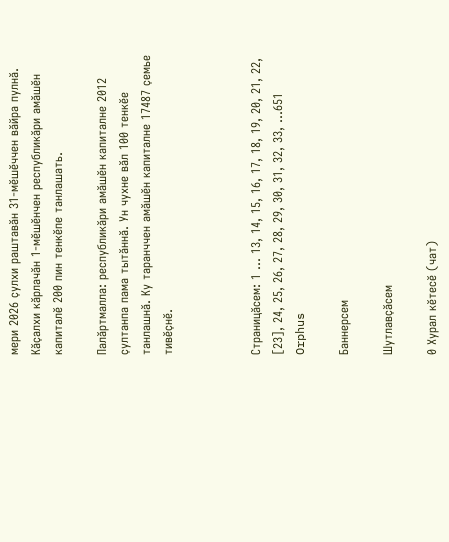мери 2026 ҫулхи раштавӑн 31-мӗшӗччен вӑйра пулнӑ. Кӑҫалхи кӑрлачӑн 1-мӗшӗнчен республикӑри амӑшӗн капиталӗ 200 пин тенкӗпе танлашать.

Палӑртмалла: республикӑри амӑшӗн капиталне 2012 ҫултанпа пама тытӑннӑ. Ун чухне вӑл 100 тенкӗе танлашнӑ. Ку таранччен амӑшӗн капиталне 17487 ҫемье тивӗҫнӗ.



Страницӑсем: 1 ... 13, 14, 15, 16, 17, 18, 19, 20, 21, 22, [23], 24, 25, 26, 27, 28, 29, 30, 31, 32, 33, ...651
Orphus

Баннерсем

Шутлавҫӑсем

0 Хурал кӗтесӗ (чат)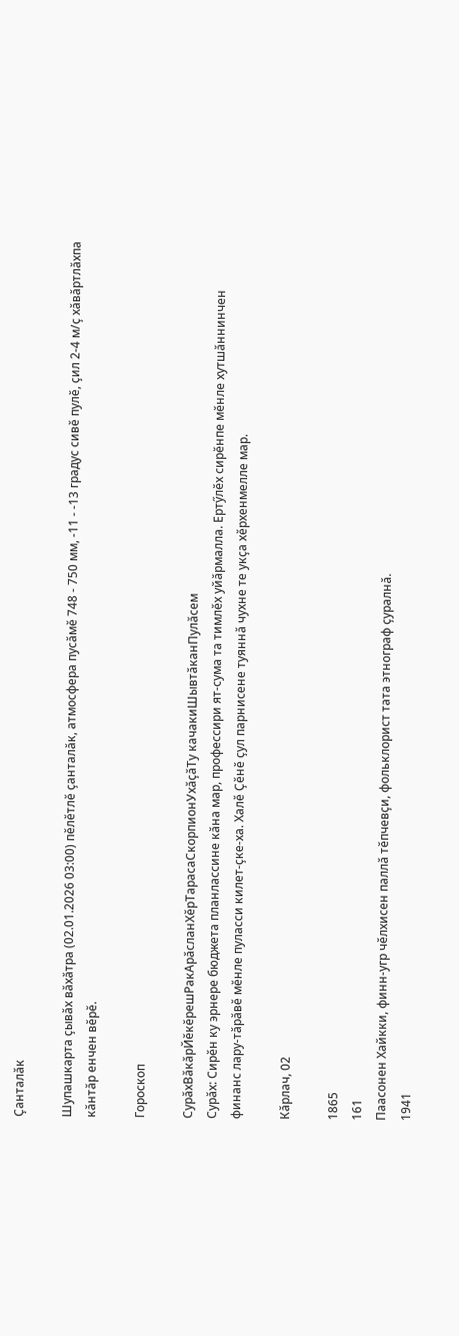Ҫанталӑк

Шупашкарта ҫывӑх вӑхӑтра (02.01.2026 03:00) пӗлӗтлӗ ҫанталӑк, атмосфера пусӑмӗ 748 - 750 мм, -11 - -13 градус сивӗ пулӗ, ҫил 2-4 м/ҫ хӑвӑртлӑхпа кӑнтӑр енчен вӗрӗ.

Гороскоп

СурӑхВӑкӑрЙӗкӗрешРакАрӑсланХӗрТарасаСкорпионУхӑҫӑТу качакиШывтӑканПулӑсем
Сурӑх: Сирӗн ку эрнере бюджета планлассине кӑна мар, профессири ят-сума та тимлӗх уйӑрмалла. Ертӳлӗх сирӗнпе мӗнле хутшӑннинчен финанс лару-тӑрӑвӗ мӗнле пуласси килет-ҫке-ха. Халӗ Ҫӗнӗ ҫул парнисене туяннӑ чухне те укҫа хӗрхенмелле мар.

Кӑрлач, 02

1865
161
Паасонен Хайкки, финн-угр чӗлхисен паллӑ тӗпчевҫи, фольклорист тата этнограф ҫуралнӑ.
1941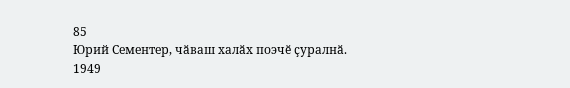85
Юрий Сементер, чӑваш халӑх поэчӗ ҫуралнӑ.
1949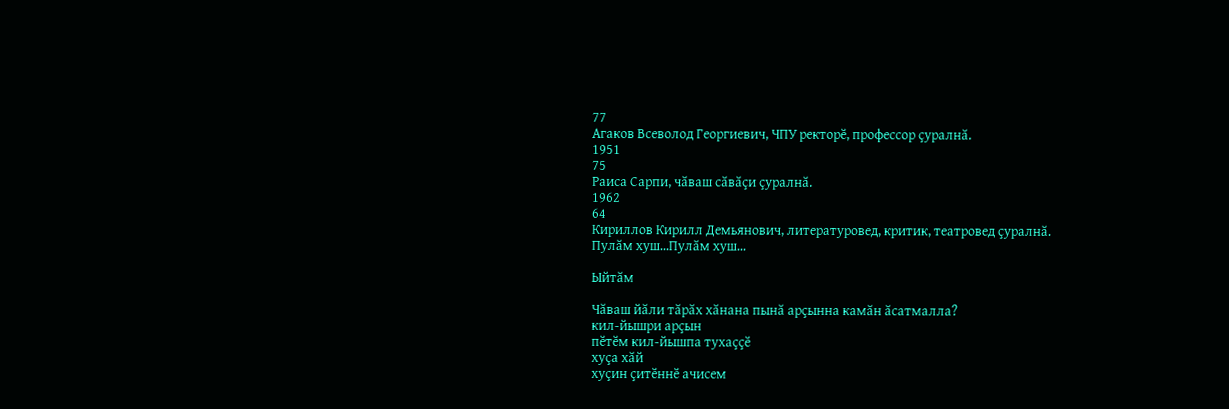77
Агаков Всеволод Георгиевич, ЧПУ ректорӗ, профессор ҫуралнӑ.
1951
75
Раиса Сарпи, чӑваш сӑвӑҫи ҫуралнӑ.
1962
64
Кириллов Кирилл Демьянович, литературовед, критик, театровед ҫуралнӑ.
Пулӑм хуш...Пулӑм хуш...

Ыйтӑм

Чӑваш йӑли тӑрӑх хӑнана пынӑ арҫынна камӑн ӑсатмалла?
кил-йышри арҫын
пӗтӗм кил-йышпа тухаҫҫӗ
хуҫа хӑй
хуҫин ҫитӗннӗ ачисем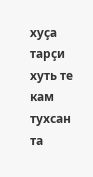хуҫа тарҫи
хуть те кам тухсан та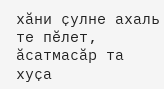хӑни ҫулне ахаль те пӗлет, ӑсатмасӑр та
хуҫа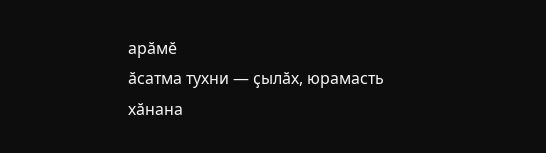арӑмӗ
ӑсатма тухни — ҫылӑх, юрамасть
хӑнана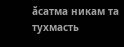ӑсатма никам та тухмасть